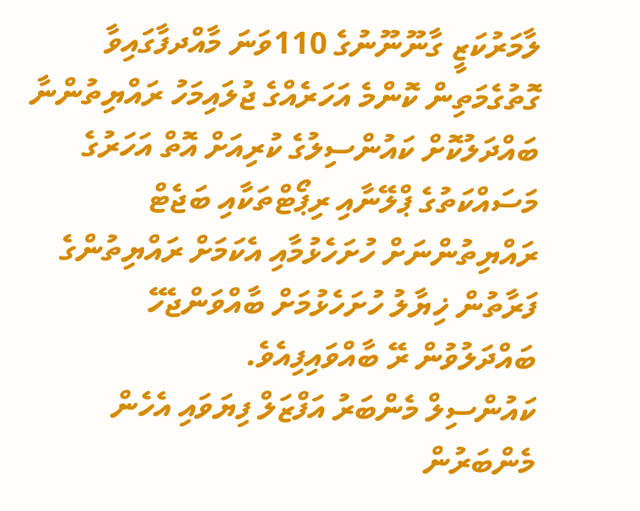ލާމަރުކަޒީ ގާނޫނޫނުގެ 110ވަނަ މާއްދފާގައިވާ ގޮތުގެމަތިން ކޮންމެ އަހަރެއްގެ ޖުލައިމަހު ރައްޔިތުންނާ ބައްދަލުކޮށް ކައުންސިލުގެ ކުރިއަށް އޮތް އަހަރުގެ މަސައްކަތުގެ ޕްލޭނާއި ރިޕޯޓްތަކާއި ބަޖެޓް ރައްޔިތުންނަށް ހުށަހެޅުމާއި އެކަމަށް ރައްޔިތުންގެ ފަރާތުން ޚިޔާލު ހުށަހެޅުމަށް ބާއްވަންޖެހޭ ބައްދަލުވުން ރޭ ބާއްވައިފިއެވެ.
ކައުންސިލް މެންބަރު އަފްޒަލް ފިޔަވައި އެހެން މެންބަރުން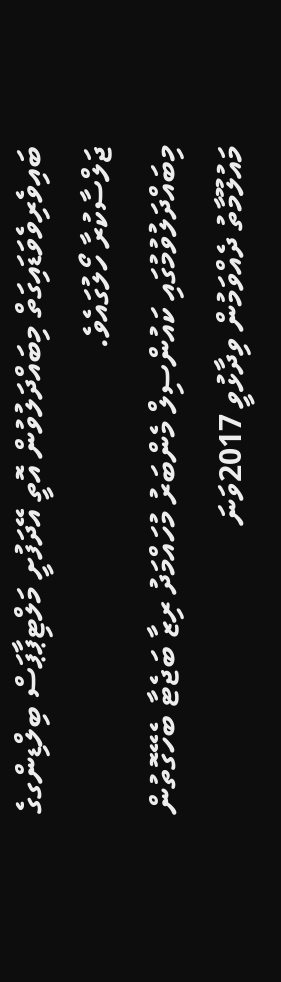ބައިވެރިވެވަޑައިގަތް މިބައްދަލުވުން އޮތީ އޭދަފުށީ މަލްޓިޕާޕަސް ބިލްޑިންގގެ ޖަލްސާކުރާ ހޯލުގައެވެ.
މިބައްދަލުވުމުގައި ކައުންސިލް މެންބަރު މުހައްމަދު ރިޒާ ބަޖެޓާ ބެހޭގޮތުން މައުލޫމާތު ދެއްވަމުން ވިދާޅުވީ 2017ވަނަ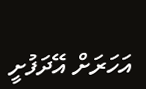އަހަރަށް އޭދަފުށީ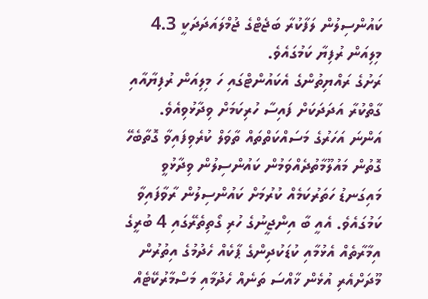ކައުންސިލުން ލަފާކުރާ ބަޖެޓްގެ ޖުމްލައަދަދަކީ 4.3 މިލިއަން ރުފިޔާ ކަމުގައެވެ.
ރަށުގެ ރައްޔިތުންގެ އެކައުންޓްގައި ހަ މިލިއަން ރުފިޔާއާއި ގާތްކުރާ އަދަދަކަށް ފައިސާ ހުރިކަމަށް ވިދާޅުވިއެވެ.
އަންނަ އަހަރުގެ މަސައްކަތްތައް ތާވަލް ކުރެވިފައިވާ ގޮތާބެހޭ ގޮތުން މައުލޫމާތުދެއްވަމުން ކައުންސިލުން ވިދާޅުވީ މައިގަނޑު ހަތަރުކަމެއް ކުރުމަށް ކައުންސިލުން ރާވާފައިވާ ކަމުގައެވެ. އެއީ ބާ އިންޖީނުގެ ހުރި ގޯތިތެރޭގައި 4 ބުރީގެ އިމާރާތެއް އެޅުމާއި ކުޑަކުދިންގެ ޕާކެއް ހެދުމުގެ އިތުރުން މޫދަށްއެރި އުޅެން ޚާއްސަ ތަނެއް ހެދުމާއި މަސްމާރުކޭޓެއް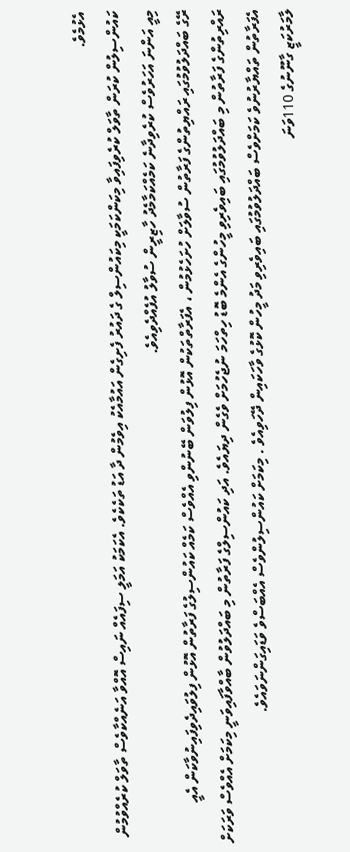އެޅުމެވެ.
ކައުންސިލުން ކުރަން ތާވަލް ކުރެވިފައިވާ މިކަންކަމަކީ މިކައުންސިލް ގެ ދައުރު ފެށިގެން އައުމާއެކު އިވެމުން ދާ އަޑު ތަކެކެވެ. އެކަމަކު އަމަލީ ސިފައެއް ނައިސް އޮއްވާ އަނެއްކާވެސް ތާވަލް ކުރެއްވުމުން މިއީ އަންނަ އަހަރުވެސް ކުރެވިދާނެ ކަމެއްކަމާމެދު ހާޒިރީން ސުވާލު އުފެއްދެވިއެވެ.
ރޭގެ ބައްދަލުވުމުގައި ރައްޔިތުންގެ ފަރާތުން ސުވާލަށް ހުށަހެޅުމުން ، އެފަރާތްތަކުން އޮޅުން ފިލުވަން ބޭނުންވި އެއްވެސް ކަމެއް ކައުންސިލުގެ ފަރާތުން އޮޅުން ފިލުވައިދެވިފައިނުވާކަން އެއީ ރައްރިތުންގެ ފަރާތުން މި ބައްދަލުވުމުގައި ބައިވެރިވި މީހުންގެ އެންމެ ބޮޑު ހިތްހަމަ ނުޖެހުމަށް ވެގެން ދިޔައެވެ. އަދި ކައުންސިލްގެ ފަރާތުން މި ބައްދަލުވުން ބާއްވާފައިވަނީ މިކަމަށް އެއްވެސް ވަރަކަށް އެފަރާތުން ތައްޔާރުނުވެ ކަމަށްވެސް ބައްދަލުވުމުގައި ބައިވެރިވި މަދު މީހުން ކޮޅުގެ ވާހަކައިން ދޭހަވިއެވެ . މިކަމަށް ކައުންސިލުންވެސް އެއްބަސްވެ ވަޑައިގަންނަވައެވެ.
ލާމަރުކަޒީ ގާނޫނުގެ 110ވަނަ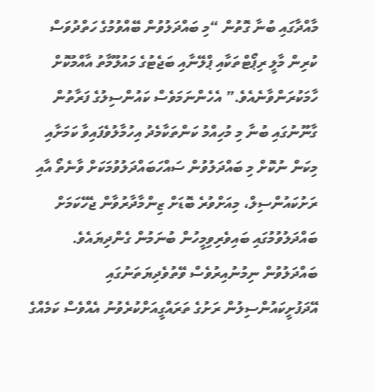މާއްދާގައި ބުނާ ގޮތުން “މި ބައްދަލުވުން ބޭއްވުމުގެ ހަތްދުވަސް ކުރިން މާލީ ރިޕޯޓްތަކާއި ޕްލޭނާއި ބަޖެޓުގެ މައުލޫމާތު އާއްމުކޮށް ހާމަކުރަންވާނެއެވެ.” އެހެންނަމަވެސް ކައުންސިލުގެ ފަރާތުން ގާނޫނުގައި ބުނާ މި މުހިއްމު ކަންތަކާމެދު އިހުމާލުވެފައިވާ ކަމަށާއި މިކަން ނުކޮށް މި ބައްދަލުވުން ސައްހަބައްދަލުވުމަކަށް ވާނެތޯ އާއި ރަށުކައުންސިލް، މިއަށްވުރެ ބޮޑަށް ޒިންމާދާރުވާން ޖެހޭކަމަށް ބައްދަލުވުމުގައި ބައިވެރިވިމީހުން ބުނަމުން ގެންދިޔައެވެ.
ބައްދަލުވުން ނިމުނުއިރުވެސް ވޭތުވެދިޔަތަނުގައި އޭދަފުށީކައުންސިލުން ރަށުގެ ތަރައްގީއަށްކުރެވުނު އެއްވެސް ކަމެއްގެ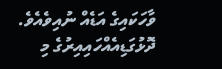ވާހަކައިގެ އަޑެއް ނުއިވެއެވެ.
ދޮޅުގަޑިއެއްހައިއިރުގެ މި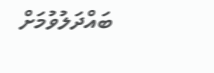ބައްދަލުވުމަށް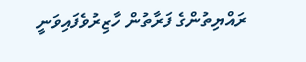ރައްޔިތުންގެ ފަރާތުން ހާޒިރުވެފައިވަނީ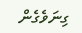ގިނަވެގެން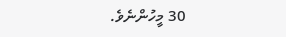30 މީހުންނެވެ.